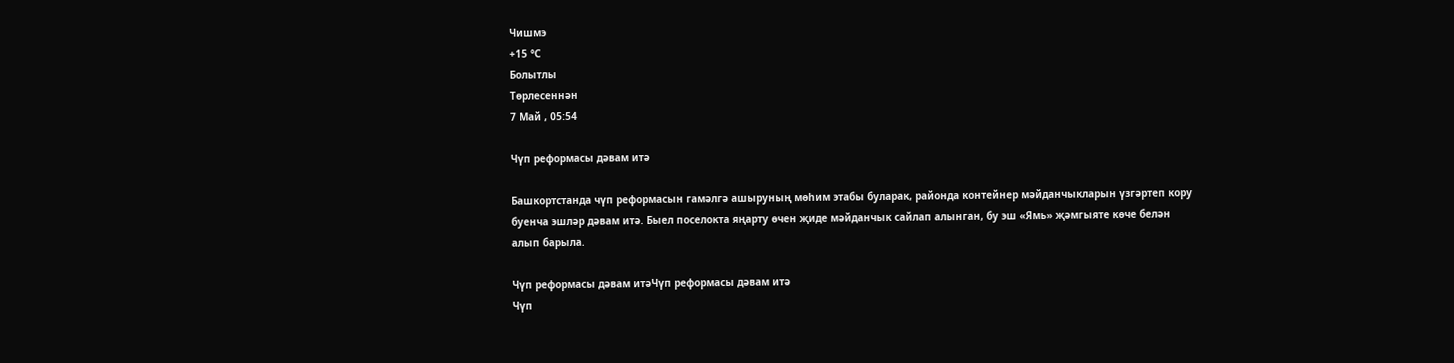Чишмэ
+15 °С
Болытлы
Төрлесеннән
7 Май , 05:54

Чүп реформасы дәвам итә

Башкортстанда чүп реформасын гамәлгә ашыруның мөһим этабы буларак, районда контейнер мәйданчыкларын үзгәртеп кору буенча эшләр дәвам итә. Быел поселокта яңарту өчен җиде мәйданчык сайлап алынган, бу эш «Ямь» җәмгыяте көче белән алып барыла.

Чүп реформасы дәвам итәЧүп реформасы дәвам итә
Чүп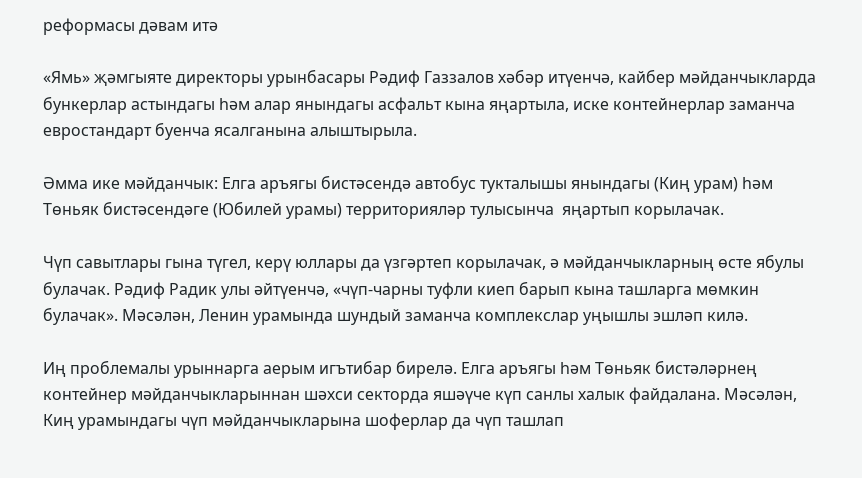реформасы дәвам итә

«Ямь» җәмгыяте директоры урынбасары Рәдиф Газзалов хәбәр итүенчә, кайбер мәйданчыкларда бункерлар астындагы һәм алар янындагы асфальт кына яңартыла, иске контейнерлар заманча евростандарт буенча ясалганына алыштырыла.

Әмма ике мәйданчык: Елга аръягы бистәсендә автобус тукталышы янындагы (Киң урам) һәм Төньяк бистәсендәге (Юбилей урамы) территорияләр тулысынча  яңартып корылачак.

Чүп савытлары гына түгел, керү юллары да үзгәртеп корылачак, ә мәйданчыкларның өсте ябулы булачак. Рәдиф Радик улы әйтүенчә, «чүп-чарны туфли киеп барып кына ташларга мөмкин булачак». Мәсәлән, Ленин урамында шундый заманча комплекслар уңышлы эшләп килә.

Иң проблемалы урыннарга аерым игътибар бирелә. Елга аръягы һәм Төньяк бистәләрнең контейнер мәйданчыкларыннан шәхси секторда яшәүче күп санлы халык файдалана. Мәсәлән, Киң урамындагы чүп мәйданчыкларына шоферлар да чүп ташлап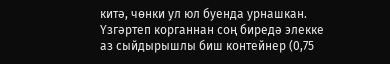китә, чөнки ул юл буенда урнашкан. Үзгәртеп корганнан соң биредә элекке аз сыйдырышлы биш контейнер (0,75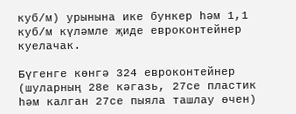куб/м) урынына ике бункер һәм 1,1 куб/м күләмле җиде евроконтейнер куелачак.

Бүгенге көнгә 324 евроконтейнер (шуларның 28е кәгазь, 27се пластик һәм калган 27се пыяла ташлау өчен)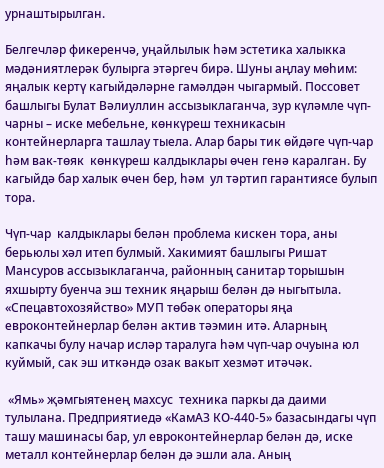урнаштырылган.

Белгечләр фикеренчә, уңайлылык һәм эстетика халыкка мәдәниятлерәк булырга этәргеч бирә. Шуны аңлау мөһим: яңалык кертү кагыйдәләрне гамәлдән чыгармый. Поссовет башлыгы Булат Вәлиуллин ассызыклаганча, зур күләмле чүп-чарны – иске мебельне, көнкүреш техникасын контейнерларга ташлау тыела. Алар бары тик өйдәге чүп-чар һәм вак-төяк  көнкүреш калдыклары өчен генә каралган. Бу кагыйдә бар халык өчен бер, һәм  ул тәртип гарантиясе булып тора.

Чүп-чар  калдыклары белән проблема кискен тора, аны берьюлы хәл итеп булмый. Хакимият башлыгы Ришат Мансуров ассызыклаганча, районның санитар торышын яхшырту буенча эш техник яңарыш белән дә ныгытыла. «Спецавтохозяйство» МУП төбәк операторы яңа евроконтейнерлар белән актив тәэмин итә. Аларның  капкачы булу начар исләр таралуга һәм чүп-чар очуына юл куймый, сак эш иткәндә озак вакыт хезмәт итәчәк.

 «Ямь» җәмгыятенең махсус  техника паркы да даими тулылана. Предприятиедә «КамАЗ КО-440-5» базасындагы чүп ташу машинасы бар, ул евроконтейнерлар белән дә, иске металл контейнерлар белән дә эшли ала. Аның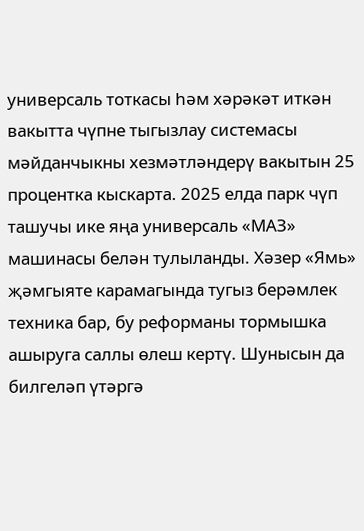универсаль тоткасы һәм хәрәкәт иткән вакытта чүпне тыгызлау системасы мәйданчыкны хезмәтләндерү вакытын 25 процентка кыскарта. 2025 елда парк чүп ташучы ике яңа универсаль «МАЗ» машинасы белән тулыланды. Хәзер «Ямь» җәмгыяте карамагында тугыз берәмлек техника бар, бу реформаны тормышка ашыруга саллы өлеш кертү. Шунысын да билгеләп үтәргә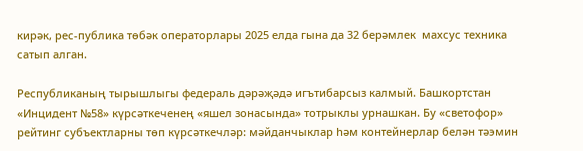кирәк, рес-публика төбәк операторлары 2025 елда гына да 32 берәмлек  махсус техника сатып алган.

Республиканың тырышлыгы федераль дәрәҗәдә игътибарсыз калмый. Башкортстан «Инцидент №58» күрсәткеченең «яшел зонасында» тотрыклы урнашкан. Бу «светофор» рейтинг субъектларны төп күрсәткечләр: мәйданчыклар һәм контейнерлар белән тәэмин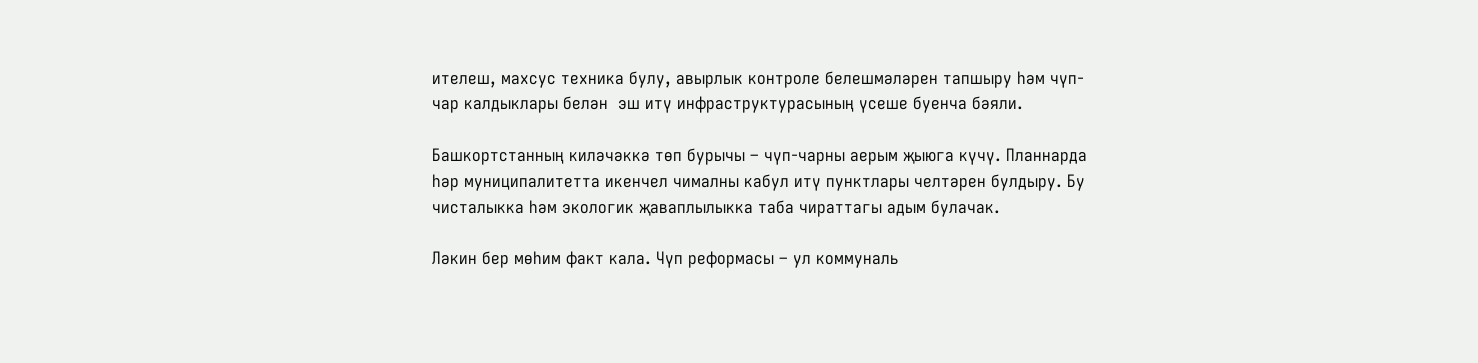ителеш, махсус техника булу, авырлык контроле белешмәләрен тапшыру һәм чүп-чар калдыклары белән  эш итү инфраструктурасының үсеше буенча бәяли.

Башкортстанның киләчәккә төп бурычы – чүп-чарны аерым җыюга күчү. Планнарда һәр муниципалитетта икенчел чималны кабул итү пунктлары челтәрен булдыру. Бу чисталыкка һәм экологик җаваплылыкка таба чираттагы адым булачак.

Ләкин бер мөһим факт кала. Чүп реформасы – ул коммуналь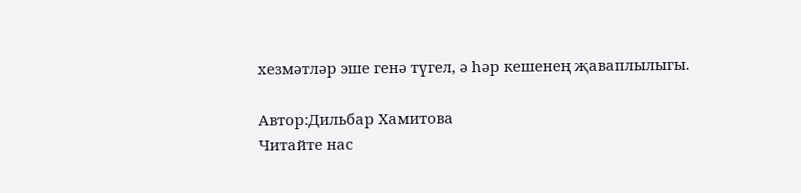хезмәтләр эше генә түгел, ә һәр кешенең җаваплылыгы.

Автор:Дильбар Хамитова
Читайте нас